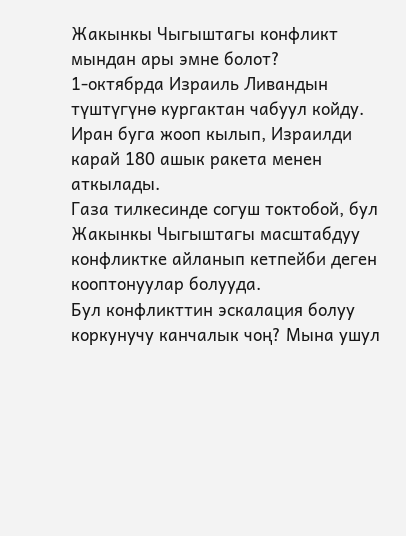Жакынкы Чыгыштагы конфликт мындан ары эмне болот?
1-октябрда Израиль Ливандын түштүгүнө кургактан чабуул койду. Иран буга жооп кылып, Израилди карай 180 ашык ракета менен аткылады.
Газа тилкесинде согуш токтобой, бул Жакынкы Чыгыштагы масштабдуу конфликтке айланып кетпейби деген кооптонуулар болууда.
Бул конфликттин эскалация болуу коркунучу канчалык чоң? Мына ушул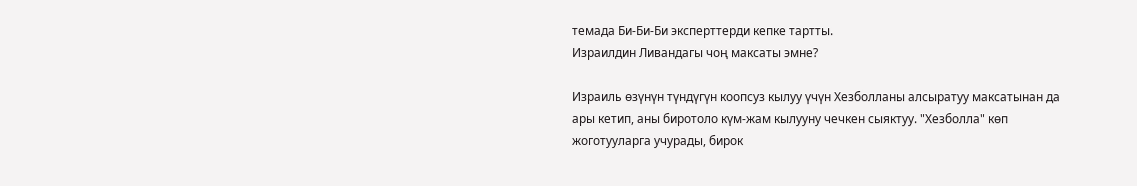темада Би-Би-Би эксперттерди кепке тартты.
Израилдин Ливандагы чоң максаты эмне?

Израиль өзүнүн түндүгүн коопсуз кылуу үчүн Хезболланы алсыратуу максатынан да ары кетип, аны биротоло күм-жам кылууну чечкен сыяктуу. "Хезболла" көп жоготууларга учурады, бирок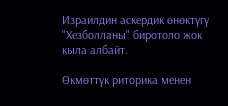Израилдин аскердик өнөктүгү "Хезболланы" биротоло жок кыла албайт.

Өкмөттүк риторика менен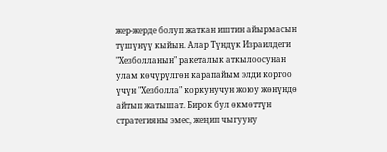жер-жерде болуп жаткан иштин айырмасын түшүнүү кыйын. Алар Түндүк Израилдеги "Хезболланын" ракеталык аткылоосунан улам көчүрүлгөн карапайым элди коргоо үчүн "Хезболла" коркунучун жоюу жөнүндө айтып жатышат. Бирок бул өкмөттүн стратегияны эмес, жеңип чыгууну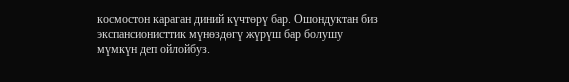космостон караган диний күчтөрү бар. Ошондуктан биз экспансионисттик мүнөздөгү жүрүш бар болушу мүмкүн деп ойлойбуз.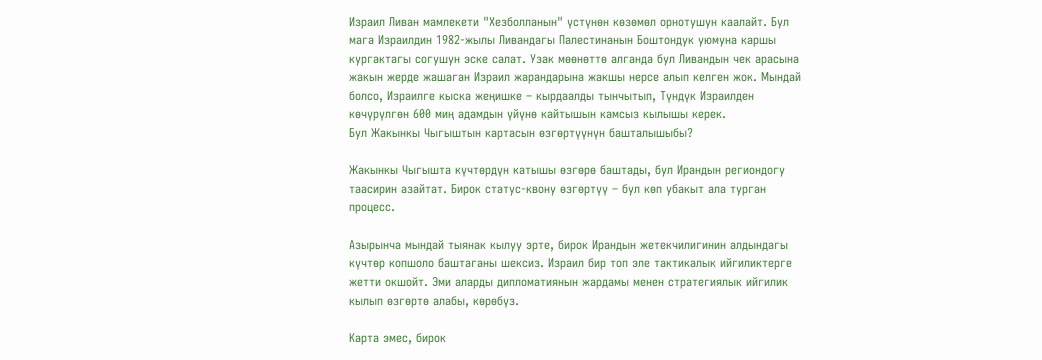Израил Ливан мамлекети "Хезболланын" үстүнөн көзөмөл орнотушун каалайт. Бул мага Израилдин 1982-жылы Ливандагы Палестинанын Боштондук уюмуна каршы кургактагы согушун эске салат. Узак мөөнөттө алганда бул Ливандын чек арасына жакын жерде жашаган Израил жарандарына жакшы нерсе алып келген жок. Мындай болсо, Израилге кыска жеңишке – кырдаалды тынчытып, Түндүк Израилден көчүрүлгөн 600 миң адамдын үйүнө кайтышын камсыз кылышы керек.
Бул Жакынкы Чыгыштын картасын өзгөртүүнүн башталышыбы?

Жакынкы Чыгышта күчтөрдүн катышы өзгөрө баштады, бул Ирандын региондогу таасирин азайтат. Бирок статус-квону өзгөртүү – бул көп убакыт ала турган процесс.

Азырынча мындай тыянак кылуу эрте, бирок Ирандын жетекчилигинин алдындагы күчтөр копшоло баштаганы шексиз. Израил бир топ эле тактикалык ийгиликтерге жетти окшойт. Эми аларды дипломатиянын жардамы менен стратегиялык ийгилик кылып өзгөртө алабы, көрөбүз.

Карта эмес, бирок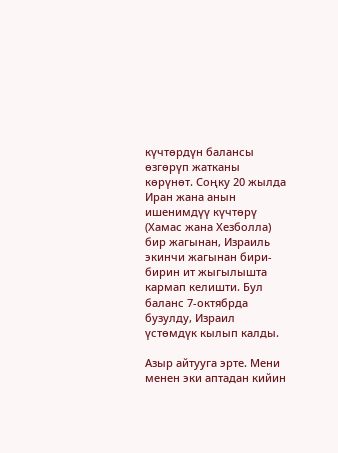күчтөрдүн балансы өзгөрүп жатканы көрүнөт. Соңку 20 жылда Иран жана анын ишенимдүү күчтөрү (Хамас жана Хезболла) бир жагынан, Израиль экинчи жагынан бири-бирин ит жыгылышта кармап келишти. Бул баланс 7-октябрда бузулду, Израил үстөмдүк кылып калды.

Азыр айтууга эрте. Мени менен эки аптадан кийин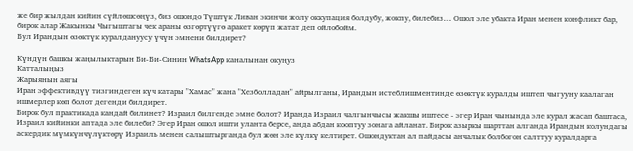же бир жылдан кийин сүйлөшсөңүз, биз ошондо Түштүк Ливан экинчи жолу оккупация болдубу, жокпу, билебиз… Ошол эле убакта Иран менен конфликт бар, бирок алар Жакынкы Чыгыштагы чек араны өзгөртүүгө аракет көрүп жатат деп ойлобойм.
Бул Ирандын өзөктүк куралдануусу үчүн эмнени билдирет?

Күндүн башкы жаңылыктарын Би-Би-Синин WhatsApp каналынан окуңуз
Катталыңыз
Жарыянын аягы
Иран эффективдүү тизгиндеген күч катары "Хамас" жана "Хезболладан" айрылганы, Ирандын истеблишментинде өзөктүк куралды иштеп чыгууну каалаган ишмерлер көп болот дегенди билдирет.
Бирок бул практикада кандай билинет? Израил билгенде эмне болот? Иранда Израил чалгынчысы жакшы иштесе - эгер Иран чынында эле курал жасап баштаса, Израил кийинки аптада эле билеби? Эгер Иран ошол ишти уланта берсе, анда абдан кооптуу зонага айланат. Бирок азыркы шарттан алганда Ирандын колундагы аскердик мүмкүнчүлүктөрү Израиль менен салыштырганда бул жөн эле күлкү келтирет. Ошондуктан ал пайдасы анчалык болбогон салттуу куралдарга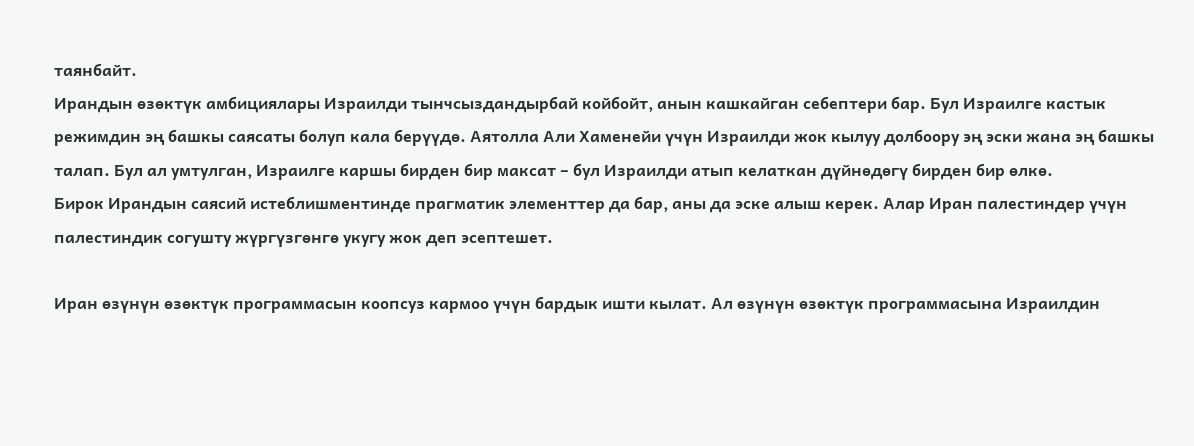таянбайт.
Ирандын өзөктүк амбициялары Израилди тынчсыздандырбай койбойт, анын кашкайган себептери бар. Бул Израилге кастык режимдин эң башкы саясаты болуп кала берүүдө. Аятолла Али Хаменейи үчүн Израилди жок кылуу долбоору эң эски жана эң башкы талап. Бул ал умтулган, Израилге каршы бирден бир максат – бул Израилди атып келаткан дүйнөдөгү бирден бир өлкө.
Бирок Ирандын саясий истеблишментинде прагматик элементтер да бар, аны да эске алыш керек. Алар Иран палестиндер үчүн палестиндик согушту жүргүзгөнгө укугу жок деп эсептешет.

Иран өзүнүн өзөктүк программасын коопсуз кармоо үчүн бардык ишти кылат. Ал өзүнүн өзөктүк программасына Израилдин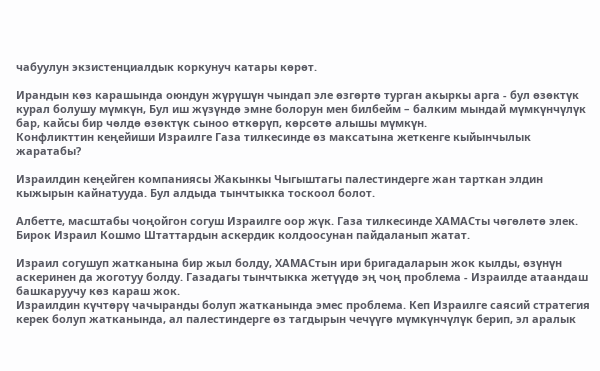чабуулун экзистенциалдык коркунуч катары көрөт.

Ирандын көз карашында оюндун жүрүшүн чындап эле өзгөртө турган акыркы арга - бул өзөктүк курал болушу мүмкүн, Бул иш жүзүндө эмне болорун мен билбейм – балким мындай мүмкүнчүлүк бар, кайсы бир чөлдө өзөктүк сыноо өткөрүп, көрсөтө алышы мүмкүн.
Конфликттин кеңейиши Израилге Газа тилкесинде өз максатына жеткенге кыйынчылык жаратабы?

Израилдин кеңейген компаниясы Жакынкы Чыгыштагы палестиндерге жан тарткан элдин кыжырын кайнатууда. Бул алдыда тынчтыкка тоскоол болот.

Албетте, масштабы чоңойгон согуш Израилге оор жүк. Газа тилкесинде ХАМАСты чөгөлөтө элек. Бирок Израил Кошмо Штаттардын аскердик колдоосунан пайдаланып жатат.

Израил согушуп жатканына бир жыл болду, ХАМАСтын ири бригадаларын жок кылды, өзүнүн аскеринен да жоготуу болду. Газадагы тынчтыкка жетүүдө эң чоң проблема - Израилде атаандаш башкаруучу көз караш жок.
Израилдин күчтөрү чачыранды болуп жатканында эмес проблема. Кеп Израилге саясий стратегия керек болуп жатканында, ал палестиндерге өз тагдырын чечүүгө мүмкүнчүлүк берип, эл аралык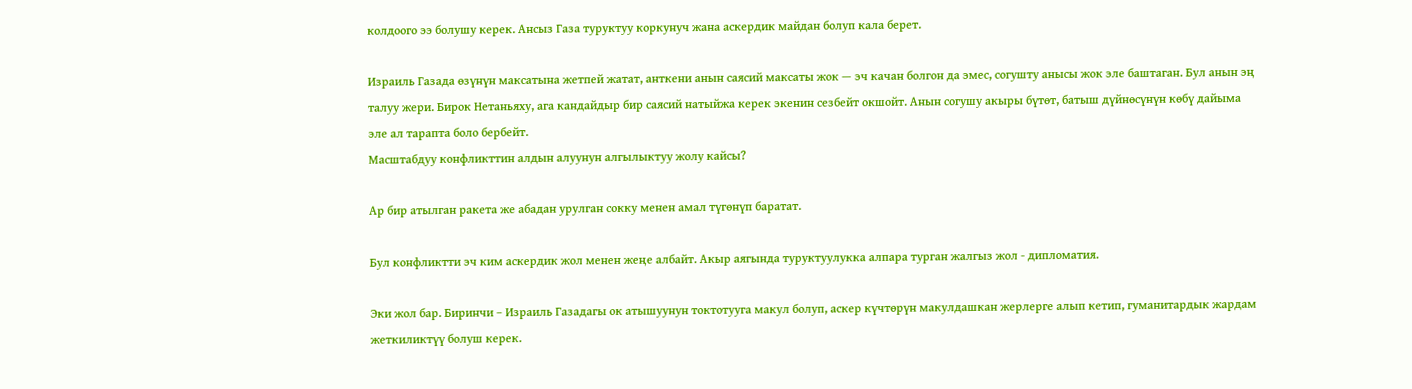колдоого ээ болушу керек. Ансыз Газа туруктуу коркунуч жана аскердик майдан болуп кала берет.

Израиль Газада өзүнүн максатына жетпей жатат, анткени анын саясий максаты жок — эч качан болгон да эмес, согушту анысы жок эле баштаган. Бул анын эң талуу жери. Бирок Нетаньяху, ага кандайдыр бир саясий натыйжа керек экенин сезбейт окшойт. Анын согушу акыры бүтөт, батыш дүйнөсүнүн көбү дайыма эле ал тарапта боло бербейт.
Масштабдуу конфликттин алдын алуунун алгылыктуу жолу кайсы?

Ар бир атылган ракета же абадан урулган сокку менен амал түгөнүп баратат.

Бул конфликтти эч ким аскердик жол менен жеңе албайт. Акыр аягында туруктуулукка алпара турган жалгыз жол - дипломатия.

Эки жол бар. Биринчи – Израиль Газадагы ок атышуунун токтотууга макул болуп, аскер күчтөрүн макулдашкан жерлерге алып кетип, гуманитардык жардам жеткиликтүү болуш керек.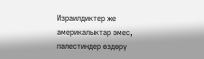Израилдиктер же америкалыктар эмес, палестиндер өздөрү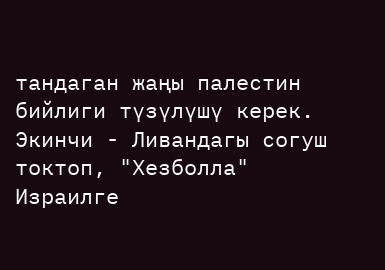тандаган жаңы палестин бийлиги түзүлүшү керек.
Экинчи - Ливандагы согуш токтоп, "Хезболла" Израилге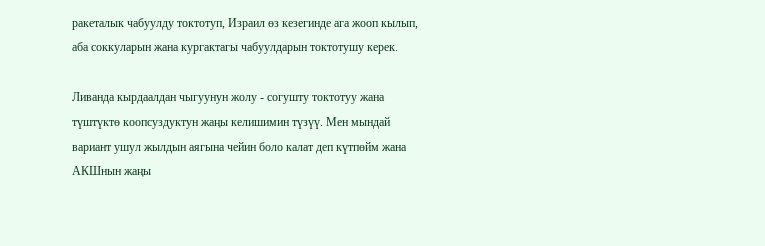ракеталык чабуулду токтотуп, Израил өз кезегинде ага жооп кылып, аба соккуларын жана кургактагы чабуулдарын токтотушу керек.

Ливанда кырдаалдан чыгуунун жолу - согушту токтотуу жана түштүктө коопсуздуктун жаңы келишимин түзүү. Мен мындай вариант ушул жылдын аягына чейин боло калат деп күтпөйм жана АКШнын жаңы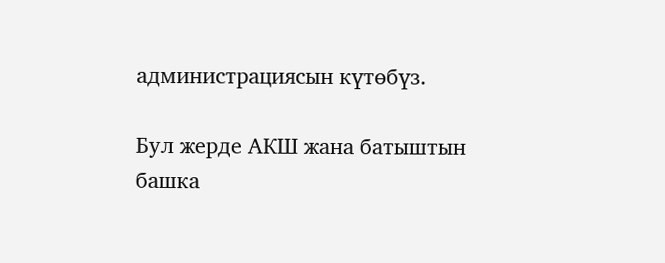администрациясын күтөбүз.

Бул жерде АКШ жана батыштын башка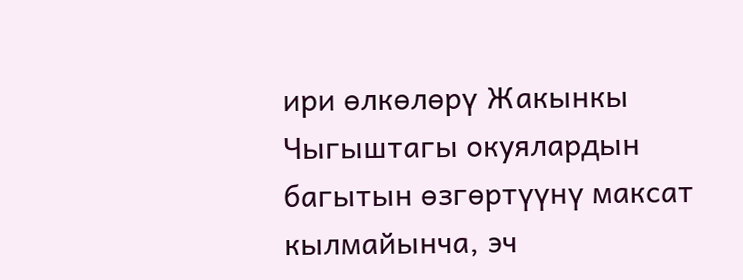ири өлкөлөрү Жакынкы Чыгыштагы окуялардын багытын өзгөртүүнү максат кылмайынча, эч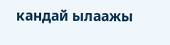кандай ылаажы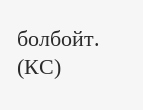болбойт. (КС)